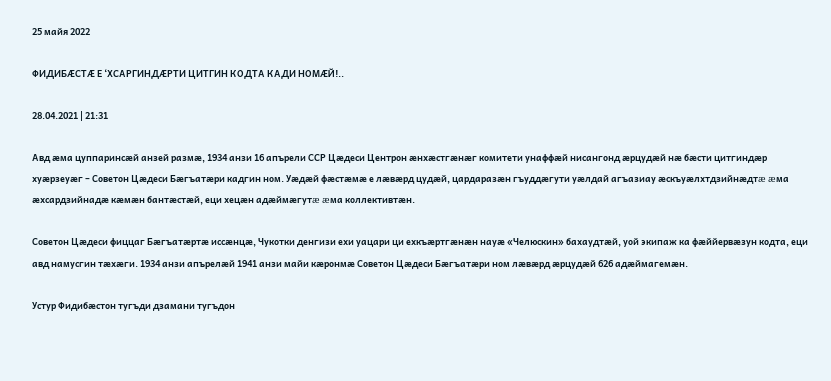25 майя 2022

ФИДИБÆСТÆ Е ‘ХСАРГИНДÆРТИ ЦИТГИН КОДТА КАДИ НОМÆЙ!..

28.04.2021 | 21:31

Авд æма цуппаринсæй анзей размæ, 1934 анзи 16 апърели ССР Цæдеси Центрон æнхæстгæнæг комитети унаффæй нисангонд æрцудæй нæ бæсти цитгиндæр хуæрзеуæг – Советон Цæдеси Бæгъатæри кадгин ном. Уæдæй фæстæмæ е лæвæрд цудæй, цардаразæн гъуддæгути уæлдай агъазиау æскъуæлхтдзийнæдтæ æма æхсардзийнадæ кæмæн бантæстæй, еци хецæн адæймæгутæ æма коллективтæн.

Советон Цæдеси фиццаг Бæгъатæртæ иссæнцæ, Чукотки денгизи ехи уацари ци ехкъæртгæнæн науæ «Челюскин» бахаудтæй, уой экипаж ка фæййервæзун кодта, еци авд намусгин тæхæги. 1934 анзи апърелæй 1941 анзи майи кæронмæ Советон Цæдеси Бæгъатæри ном лæвæрд æрцудæй 626 адæймагемæн.

Устур Фидибæстон тугъди дзамани тугъдон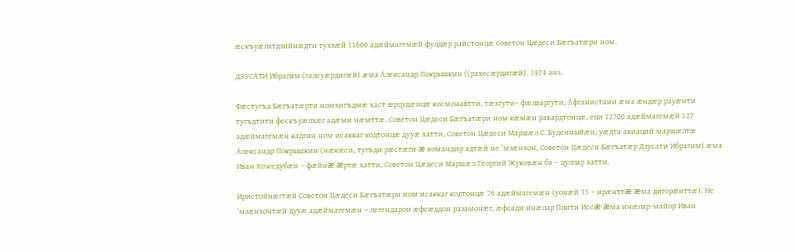æскъуæлхтдзийнæдти туххæй 11600 адæймагемæй фулдæр райстонцæ Советон Цæдеси Бæгъатæри ном.

ДЗУСАТИ Ибрагим (галеуæрдигæй) æма Александр Покрышкин ((рахесæрдигæй). 1974 анз.

Фæстугъд Бæгъатæрти номхигъдмæ хаст æрцудæнцæ космонавтти, тæхгути– фæлваргути, Афганистани æма æндæр рауæнти тугъдтити фескъуæлхæг адæми нæмттæ. Советон Цæдеси Бæгъатæри ном кæмæн равардтонцæ, еци 12700 адæймагемæй 127 адæймагемæн кадгин ном исаккаг кодтонцæ дууæ хатти, Советон Цæдеси Маршæл С. Буденныйæн, уæдта авиаций маршæлтæ Александр Покрышкин (нæкæси, тугъди рæстæги æ командир адтæй не ‘мзæнхон, Советон Цæдеси Бæгъатæр Дзусати Ибрагим) æма Иван Кожедубæн – фæйнæ æртæ хатти, Советон Цæдеси Маршæл Георгий Жуковæн ба – цуппар хатти.

Иристойнæгтæй Советон Цæдеси Бæгъатæри ном исаккаг кодтонцæ 76 адæймагемæн (уонæй 35 – ирæнттæ æма дигорæнттæ). Не ‘мзæнхонтæй дууæ адæймагемæн – легендарон æфсæддон разамонæг, æфсади инæлар Плити Иссæ æма инæлар-майор Иван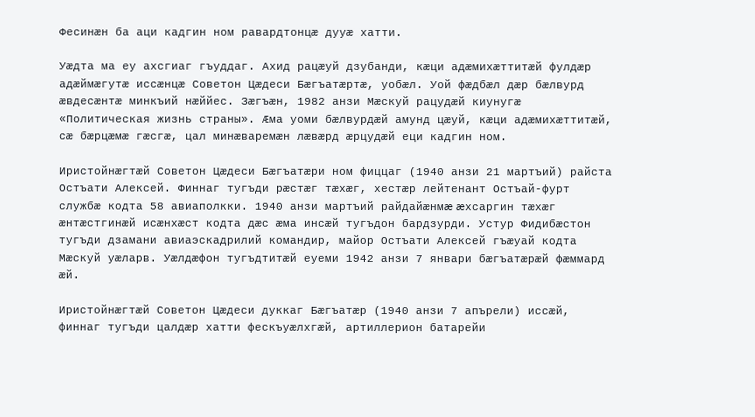Фесинæн ба аци кадгин ном равардтонцæ дууæ хатти.

Уæдта ма еу ахсгиаг гъуддаг. Ахид рацæуй дзубанди, кæци адæмихæттитæй фулдæр адæймæгутæ иссæнцæ Советон Цæдеси Бæгъатæртæ, уобæл. Уой фæдбæл дæр бæлвурд æвдесæнтæ минкъий нæййес. Зæгъæн, 1982 анзи Мæскуй рацудæй киунугæ «Политическая жизнь страны». Æма уоми бæлвурдæй амунд цæуй, кæци адæмихæттитæй, сæ бæрцæмæ гæсгæ, цал минæваремæн лæвæрд æрцудæй еци кадгин ном.

Иристойнæгтæй Советон Цæдеси Бæгъатæри ном фиццаг (1940 анзи 21 мартъий) райста Остъати Алексей. Финнаг тугъди рæстæг тæхæг, хестæр лейтенант Остъай-фурт службæ кодта 58 авиаполкки. 1940 анзи мартъий райдайæнмæ æхсаргин тæхæг æнтæстгинæй исæнхæст кодта дæс æма инсæй тугъдон бардзурди. Устур Фидибæстон тугъди дзамани авиаэскадрилий командир, майор Остъати Алексей гъæуай кодта Мæскуй уæларв. Уæлдæфон тугъдтитæй еуеми 1942 анзи 7 январи бæгъатæрæй фæммард æй.

Иристойнæгтæй Советон Цæдеси дуккаг Бæгъатæр (1940 анзи 7 апърели) иссæй, финнаг тугъди цалдæр хатти фескъуæлхгæй, артиллерион батарейи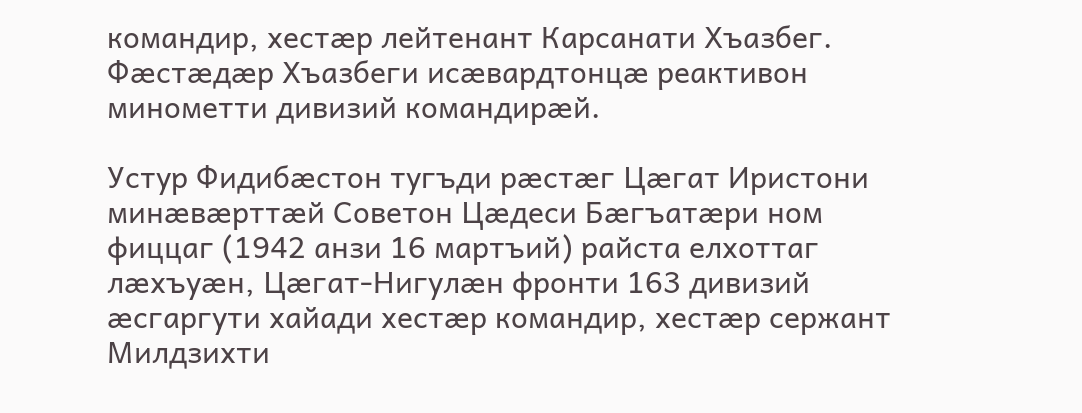командир, хестæр лейтенант Карсанати Хъазбег. Фæстæдæр Хъазбеги исæвардтонцæ реактивон минометти дивизий командирæй.

Устур Фидибæстон тугъди рæстæг Цæгат Иристони минæвæрттæй Советон Цæдеси Бæгъатæри ном фиццаг (1942 анзи 16 мартъий) райста елхоттаг лæхъуæн, Цæгат-Нигулæн фронти 163 дивизий æсгаргути хайади хестæр командир, хестæр сержант Милдзихти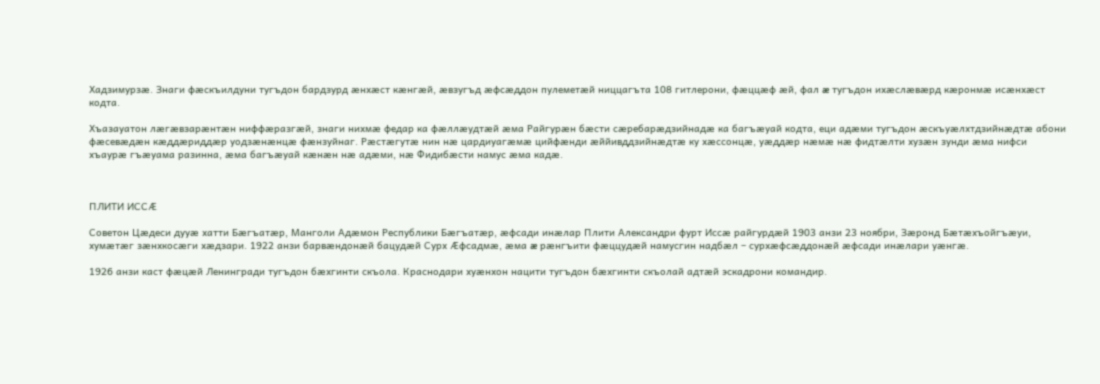Хадзимурзæ. Знаги фæскъилдуни тугъдон бардзурд æнхæст кæнгæй, æвзугъд æфсæддон пулеметæй ниццагъта 108 гитлерони, фæццæф æй, фал æ тугъдон ихæслæвæрд кæронмæ исæнхæст кодта.

Хъазауатон лæгæвзарæнтæн ниффæразгæй, знаги нихмæ федар ка фæллæудтæй æма Райгурæн бæсти сæребарæдзийнадæ ка багъæуай кодта, еци адæми тугъдон æскъуæлхтдзийнæдтæ абони фæсевæдæн кæддæриддæр уодзæнæнцæ фæнзуйнаг. Рæстæгутæ нин нæ цардиуагæмæ цийфæнди æййивддзийнæдтæ ку хæссонцæ, уæддæр нæмæ нæ фидтæлти хузæн зунди æма нифси хъаурæ гъæуама разинна, æма багъæуай кæнæн нæ адæми, нæ Фидибæсти намус æма кадæ.



ПЛИТИ ИССÆ

Советон Цæдеси дууæ хатти Бæгъатæр, Манголи Адæмон Республики Бæгъатæр, æфсади инæлар Плити Александри фурт Иссæ райгурдæй 1903 анзи 23 ноябри, Зæронд Бæтæхъойгъæуи, хумæтæг зæнхкосæги хæдзари. 1922 анзи барвæндонæй бацудæй Сурх Æфсадмæ, æма æ рæнгъити фæццудæй намусгин надбæл – сурхæфсæддонæй æфсади инæлари уæнгæ.

1926 анзи каст фæцæй Ленингради тугъдон бæхгинти скъола. Краснодари хуæнхон нацити тугъдон бæхгинти скъолай адтæй эскадрони командир.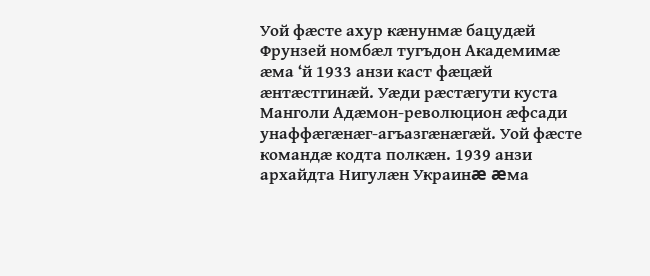Уой фæсте ахур кæнунмæ бацудæй Фрунзей номбæл тугъдон Академимæ æма ‘й 1933 анзи каст фæцæй æнтæстгинæй. Уæди рæстæгути куста Манголи Адæмон-революцион æфсади унаффæгæнæг-агъазгæнæгæй. Уой фæсте командæ кодта полкæн. 1939 анзи архайдта Нигулæн Украинæ æма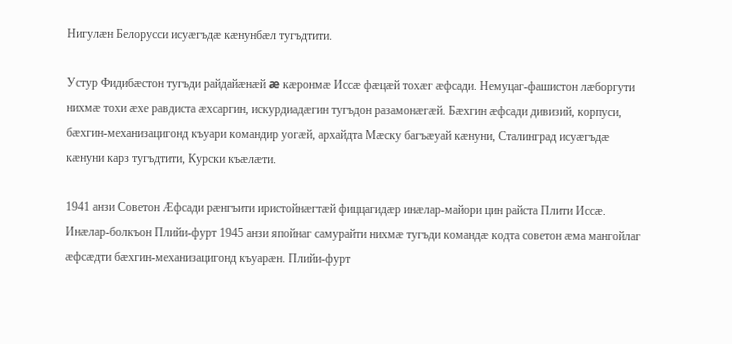Нигулæн Белорусси исуæгъдæ кæнунбæл тугъдтити.

Устур Фидибæстон тугъди райдайæнæй æ кæронмæ Иссæ фæцæй тохæг æфсади. Немуцаг-фашистон лæборгути нихмæ тохи æхе равдиста æхсаргин, искурдиадæгин тугъдон разамонæгæй. Бæхгин æфсади дивизий, корпуси, бæхгин-механизацигонд къуари командир уогæй, архайдта Мæску багъæуай кæнуни, Сталинград исуæгъдæ кæнуни карз тугъдтити, Курски къæлæти.

1941 анзи Советон Æфсади рæнгъити иристойнæгтæй фиццагидæр инæлар-майори цин райста Плити Иссæ. Инæлар-болкъон Плийи-фурт 1945 анзи япойнаг самурайти нихмæ тугъди командæ кодта советон æма мангойлаг æфсæдти бæхгин-механизацигонд къуарæн. Плийи-фурт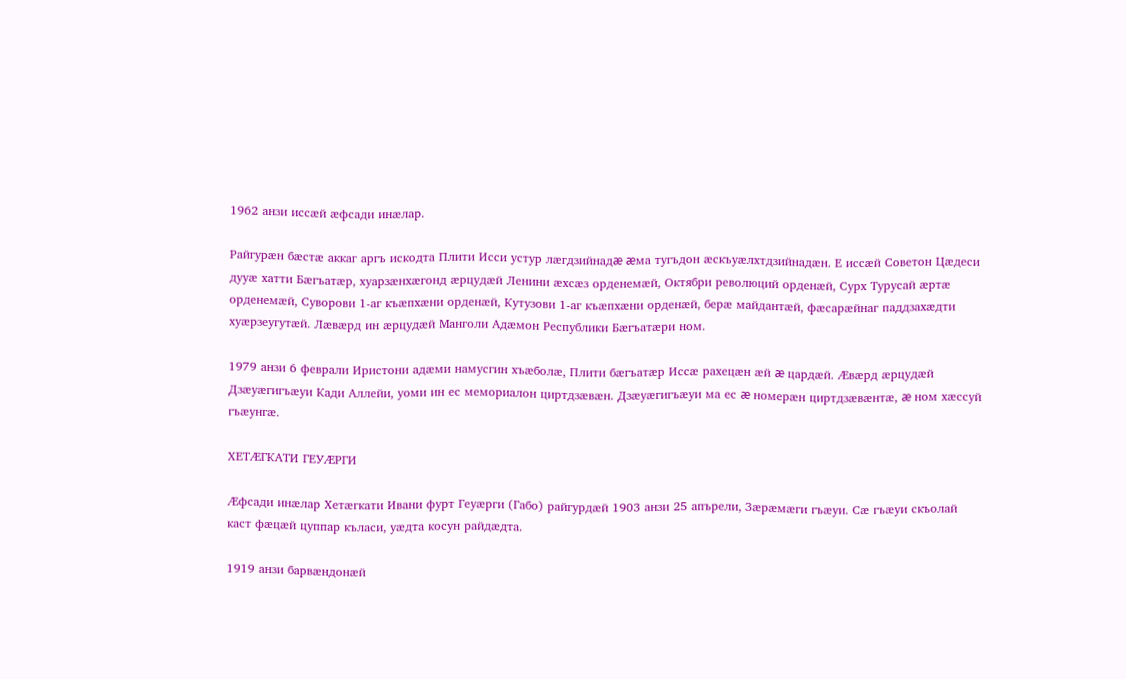1962 анзи иссæй æфсади инæлар.

Райгурæн бæстæ аккаг аргъ искодта Плити Исси устур лæгдзийнадæ æма тугъдон æскъуæлхтдзийнадæн. Е иссæй Советон Цæдеси дууæ хатти Бæгъатæр, хуарзæнхæгонд æрцудæй Ленини æхсæз орденемæй, Октябри революций орденæй, Сурх Турусай æртæ орденемæй, Суворови 1-аг къæпхæни орденæй, Кутузови 1-аг къæпхæни орденæй, берæ майдантæй, фæсарæйнаг паддзахæдти хуæрзеугутæй. Лæвæрд ин æрцудæй Манголи Адæмон Республики Бæгъатæри ном.

1979 анзи 6 феврали Иристони адæми намусгин хъæболæ, Плити бæгъатæр Иссæ рахецæн æй æ цардæй. Æвæрд æрцудæй Дзæуæгигъæуи Кади Аллейи, уоми ин ес мемориалон циртдзæвæн. Дзæуæгигъæуи ма ес æ номерæн циртдзæвæнтæ, æ ном хæссуй гъæунгæ.

ХЕТÆГКАТИ ГЕУÆРГИ

Æфсади инæлар Хетæгкати Ивани фурт Геуæрги (Габо) райгурдæй 1903 анзи 25 апърели, Зæрæмæги гъæуи. Сæ гъæуи скъолай каст фæцæй цуппар къласи, уæдта косун райдæдта.

1919 анзи барвæндонæй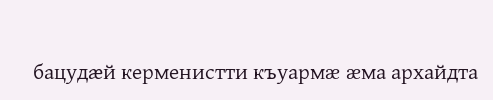бацудæй керменистти къуармæ æма архайдта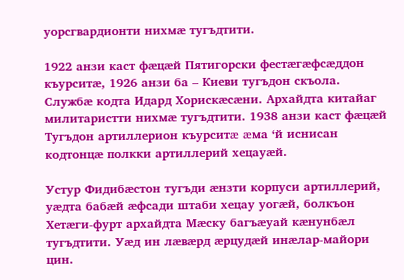уорсгвардионти нихмæ тугъдтити.

1922 анзи каст фæцæй Пятигорски фестæгæфсæддон къурситæ, 1926 анзи ба – Киеви тугъдон скъола. Службæ кодта Идард Хорискæсæни. Архайдта китайаг милитаристти нихмæ тугъдтити. 1938 анзи каст фæцæй Тугъдон артиллерион къурситæ æма ‘й иснисан кодтонцæ полкки артиллерий хецауæй.

Устур Фидибæстон тугъди æнзти корпуси артиллерий, уæдта бабæй æфсади штаби хецау уогæй, болкъон Хетæги-фурт архайдта Мæску багъæуай кæнунбæл тугъдтити. Уæд ин лæвæрд æрцудæй инæлар-майори цин.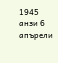1945 анзи 6 апърели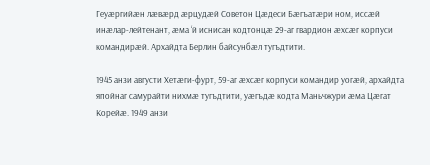Геуæргийæн лæвæрд æрцудæй Советон Цæдеси Бæгъатæри ном, иссæй инæлар-лейтенант, æма ‘й иснисан кодтонцæ 29-аг гвардион æхсæг корпуси командирæй. Архайдта Берлин байсунбæл тугъдтити.

1945 анзи августи Хетæги-фурт, 59-аг æхсæг корпуси командир уогæй, архайдта япойнаг самурайти нихмæ тугъдтити, уæгъдæ кодта Маньчжури æма Цæгат Корейæ. 1949 анзи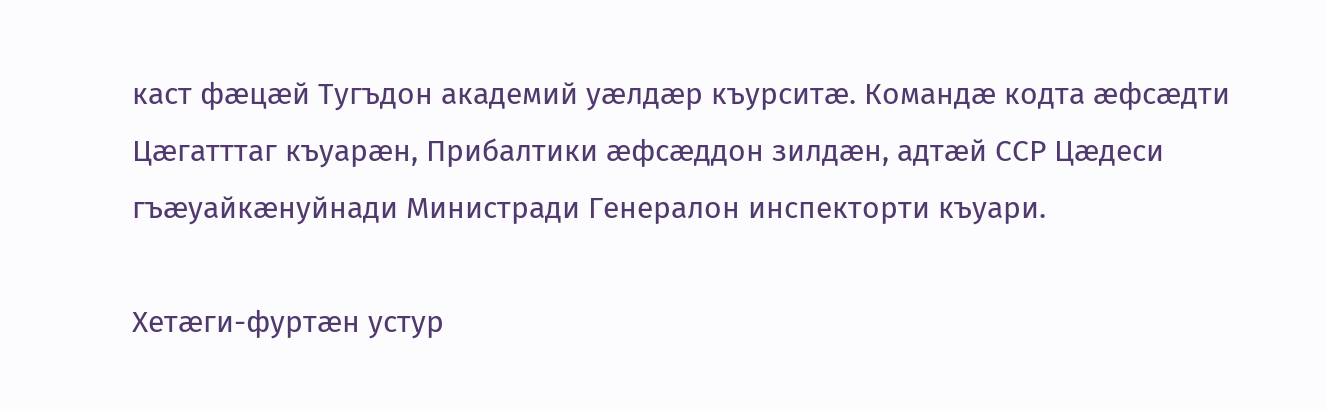каст фæцæй Тугъдон академий уæлдæр къурситæ. Командæ кодта æфсæдти Цæгатттаг къуарæн, Прибалтики æфсæддон зилдæн, адтæй ССР Цæдеси гъæуайкæнуйнади Министради Генералон инспекторти къуари.

Хетæги-фуртæн устур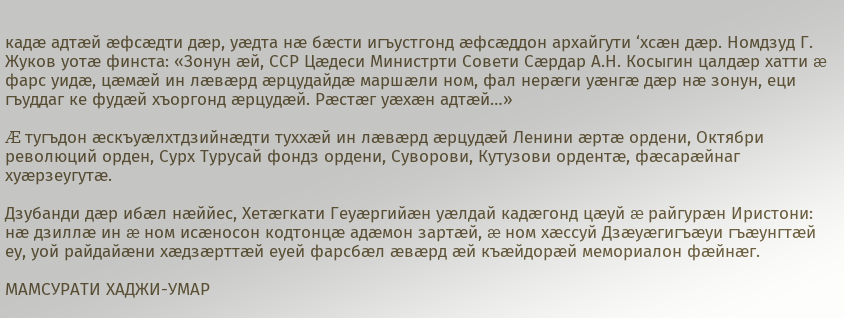кадæ адтæй æфсæдти дæр, уæдта нæ бæсти игъустгонд æфсæддон архайгути ‘хсæн дæр. Номдзуд Г. Жуков уотæ финста: «Зонун æй, ССР Цæдеси Министрти Совети Сæрдар А.Н. Косыгин цалдæр хатти æ фарс уидæ, цæмæй ин лæвæрд æрцудайдæ маршæли ном, фал нерæги уæнгæ дæр нæ зонун, еци гъуддаг ке фудæй хъоргонд æрцудæй. Рæстæг уæхæн адтæй…»

Æ тугъдон æскъуæлхтдзийнæдти туххæй ин лæвæрд æрцудæй Ленини æртæ ордени, Октябри революций орден, Сурх Турусай фондз ордени, Суворови, Кутузови ордентæ, фæсарæйнаг хуæрзеугутæ.

Дзубанди дæр ибæл нæййес, Хетæгкати Геуæргийæн уæлдай кадæгонд цæуй æ райгурæн Иристони: нæ дзиллæ ин æ ном исæносон кодтонцæ адæмон зартæй, æ ном хæссуй Дзæуæгигъæуи гъæунгтæй еу, уой райдайæни хæдзæрттæй еуей фарсбæл æвæрд æй къæйдорæй мемориалон фæйнæг.

МАМСУРАТИ ХАДЖИ-УМАР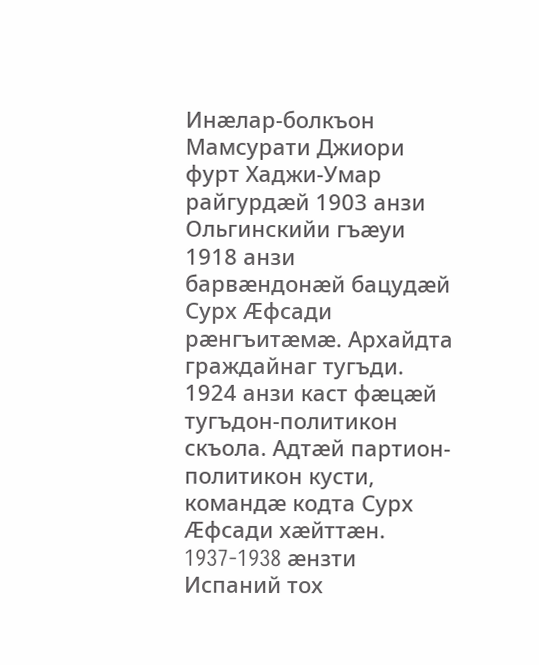Инæлар-болкъон Мамсурати Джиори фурт Хаджи-Умар райгурдæй 1903 анзи Ольгинскийи гъæуи 1918 анзи барвæндонæй бацудæй Сурх Æфсади рæнгъитæмæ. Архайдта граждайнаг тугъди. 1924 анзи каст фæцæй тугъдон-политикон скъола. Адтæй партион-политикон кусти, командæ кодта Сурх Æфсади хæйттæн. 1937-1938 æнзти Испаний тох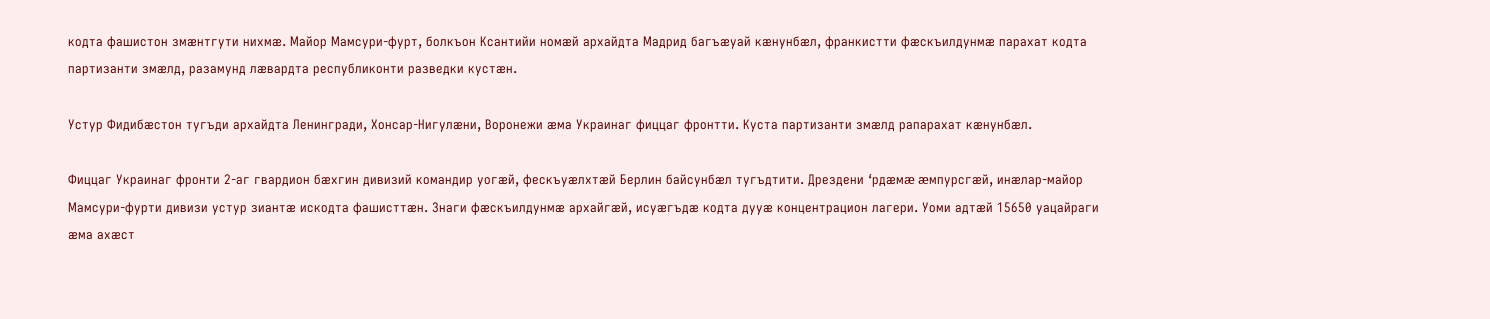кодта фашистон змæнтгути нихмæ. Майор Мамсури-фурт, болкъон Ксантийи номæй архайдта Мадрид багъæуай кæнунбæл, франкистти фæскъилдунмæ парахат кодта партизанти змæлд, разамунд лæвардта республиконти разведки кустæн.

Устур Фидибæстон тугъди архайдта Ленингради, Хонсар-Нигулæни, Воронежи æма Украинаг фиццаг фронтти. Куста партизанти змæлд рапарахат кæнунбæл.

Фиццаг Украинаг фронти 2-аг гвардион бæхгин дивизий командир уогæй, фескъуæлхтæй Берлин байсунбæл тугъдтити. Дрездени ‘рдæмæ æмпурсгæй, инæлар-майор Мамсури-фурти дивизи устур зиантæ искодта фашисттæн. Знаги фæскъилдунмæ архайгæй, исуæгъдæ кодта дууæ концентрацион лагери. Уоми адтæй 15650 уацайраги æма ахæст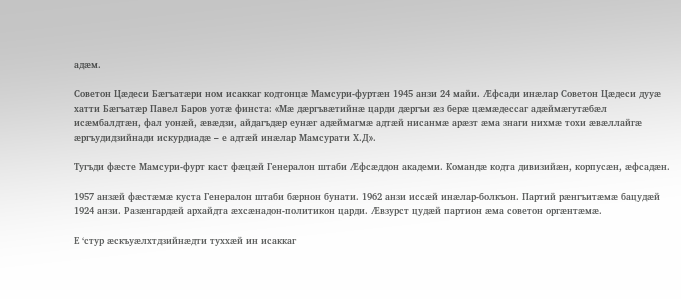адæм.

Советон Цæдеси Бæгъатæри ном исаккаг кодтонцæ Мамсури-фуртæн 1945 анзи 24 майи. Æфсади инæлар Советон Цæдеси дууæ хатти Бæгъатæр Павел Баров уотæ финста: «Мæ дæргъвæтийнæ царди дæргъи æз берæ цæмæдессаг адæймæгутæбæл исæмбалдтæн, фал уонæй, æвæдзи, айдагъдæр еунæг адæймагмæ адтæй нисанмæ арæзт æма знаги нихмæ тохи æвæллайгæ æргъудидзийнади искурдиадæ – е адтæй инæлар Мамсурати Х.Д».

Тугъди фæсте Мамсури-фурт каст фæцæй Генералон штаби Æфсæддон академи. Командæ кодта дивизийæн, корпусæн, æфсадæн.

1957 анзæй фæстæмæ куста Генералон штаби бæрнон бунати. 1962 анзи иссæй инæлар-болкъон. Партий рæнгъитæмæ бацудæй 1924 анзи. Разæнгардæй архайдта æхсæнадон-политикон царди. Æвзурст цудæй партион æма советон оргæнтæмæ.

Е ‘стур æскъуæлхтдзийнæдти туххæй ин исаккаг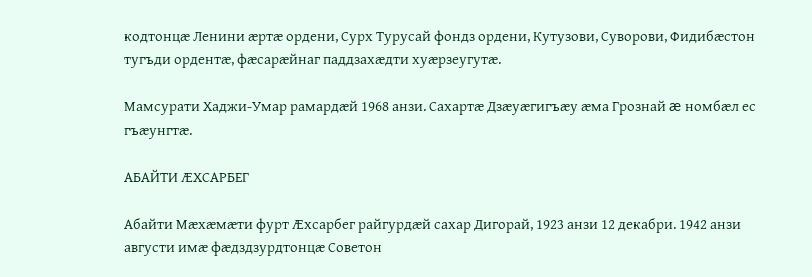кодтонцæ Ленини æртæ ордени, Сурх Турусай фондз ордени, Кутузови, Суворови, Фидибæстон тугъди ордентæ, фæсарæйнаг паддзахæдти хуæрзеугутæ.

Мамсурати Хаджи-Умар рамардæй 1968 анзи. Сахартæ Дзæуæгигъæу æма Грознай æ номбæл ес гъæунгтæ.

АБАЙТИ ÆХСАРБЕГ

Абайти Мæхæмæти фурт Æхсарбег райгурдæй сахар Дигорай, 1923 анзи 12 декабри. 1942 анзи августи имæ фæдздзурдтонцæ Советон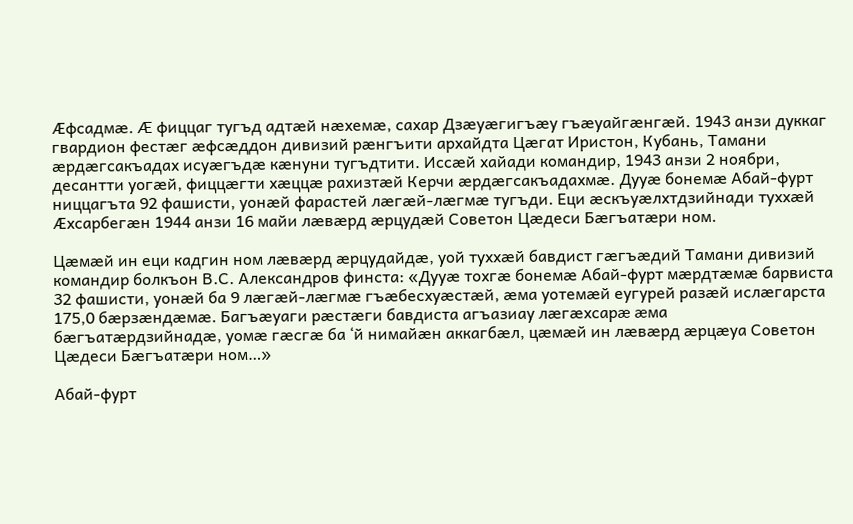Æфсадмæ. Æ фиццаг тугъд адтæй нæхемæ, сахар Дзæуæгигъæу гъæуайгæнгæй. 1943 анзи дуккаг гвардион фестæг æфсæддон дивизий рæнгъити архайдта Цæгат Иристон, Кубань, Тамани æрдæгсакъадах исуæгъдæ кæнуни тугъдтити. Иссæй хайади командир, 1943 анзи 2 ноябри, десантти уогæй, фиццæгти хæццæ рахизтæй Керчи æрдæгсакъадахмæ. Дууæ бонемæ Абай-фурт ниццагъта 92 фашисти, уонæй фарастей лæгæй-лæгмæ тугъди. Еци æскъуæлхтдзийнади туххæй Æхсарбегæн 1944 анзи 16 майи лæвæрд æрцудæй Советон Цæдеси Бæгъатæри ном.

Цæмæй ин еци кадгин ном лæвæрд æрцудайдæ, уой туххæй бавдист гæгъæдий Тамани дивизий командир болкъон В.С. Александров финста: «Дууæ тохгæ бонемæ Абай-фурт мæрдтæмæ барвиста 32 фашисти, уонæй ба 9 лæгæй-лæгмæ гъæбесхуæстæй, æма уотемæй еугурей разæй ислæгарста 175,0 бæрзæндæмæ. Багъæуаги рæстæги бавдиста агъазиау лæгæхсарæ æма бæгъатæрдзийнадæ, уомæ гæсгæ ба ‘й нимайæн аккагбæл, цæмæй ин лæвæрд æрцæуа Советон Цæдеси Бæгъатæри ном…»

Абай-фурт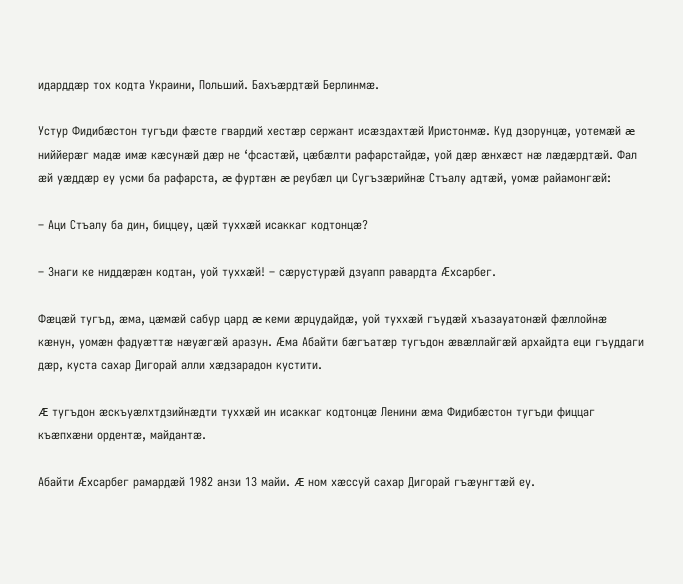идарддæр тох кодта Украини, Польший. Бахъæрдтæй Берлинмæ.

Устур Фидибæстон тугъди фæсте гвардий хестæр сержант исæздахтæй Иристонмæ. Куд дзорунцæ, уотемæй æ ниййерæг мадæ имæ кæсунæй дæр не ‘фсастæй, цæбæлти рафарстайдæ, уой дæр æнхæст нæ лæдæрдтæй. Фал æй уæддæр еу усми ба рафарста, æ фуртæн æ реубæл ци Сугъзæрийнæ Стъалу адтæй, уомæ райамонгæй:

– Аци Стъалу ба дин, биццеу, цæй туххæй исаккаг кодтонцæ?

– Знаги ке ниддæрæн кодтан, уой туххæй! – сæрустурæй дзуапп равардта Æхсарбег.

Фæцæй тугъд, æма, цæмæй сабур цард æ кеми æрцудайдæ, уой туххæй гъудæй хъазауатонæй фæллойнæ кæнун, уомæн фадуæттæ нæуæгæй аразун. Æма Абайти бæгъатæр тугъдон æвæллайгæй архайдта еци гъуддаги дæр, куста сахар Дигорай алли хæдзарадон кустити.

Æ тугъдон æскъуæлхтдзийнæдти туххæй ин исаккаг кодтонцæ Ленини æма Фидибæстон тугъди фиццаг къæпхæни ордентæ, майдантæ.

Абайти Æхсарбег рамардæй 1982 анзи 13 майи. Æ ном хæссуй сахар Дигорай гъæунгтæй еу.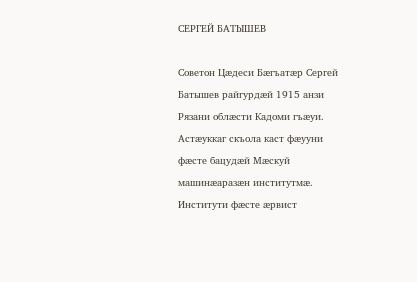СЕРГЕЙ БАТЫШЕВ

Советон Цæдеси Бæгъатæр Сергей Батышев райгурдæй 1915 анзи Рязани облæсти Кадоми гъæуи. Астæуккаг скъола каст фæууни фæсте бацудæй Мæскуй машинæаразæн институтмæ. Институти фæсте æрвист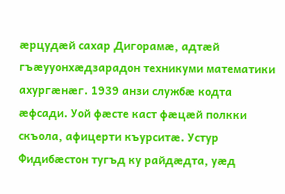æрцудæй сахар Дигорамæ, адтæй гъæууонхæдзарадон техникуми математики ахургæнæг. 1939 анзи службæ кодта æфсади. Уой фæсте каст фæцæй полкки скъола, афицерти къурситæ. Устур Фидибæстон тугъд ку райдæдта, уæд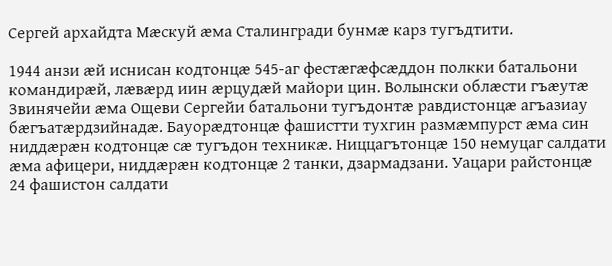Сергей архайдта Мæскуй æма Сталингради бунмæ карз тугъдтити.

1944 анзи æй иснисан кодтонцæ 545-аг фестæгæфсæддон полкки батальони командирæй, лæвæрд иин æрцудæй майори цин. Волынски облæсти гъæутæ Звинячейи æма Ощеви Сергейи батальони тугъдонтæ равдистонцæ агъазиау бæгъатæрдзийнадæ. Бауорæдтонцæ фашистти тухгин размæмпурст æма син ниддæрæн кодтонцæ сæ тугъдон техникæ. Ниццагътонцæ 150 немуцаг салдати æма афицери, ниддæрæн кодтонцæ 2 танки, дзармадзани. Уацари райстонцæ 24 фашистон салдати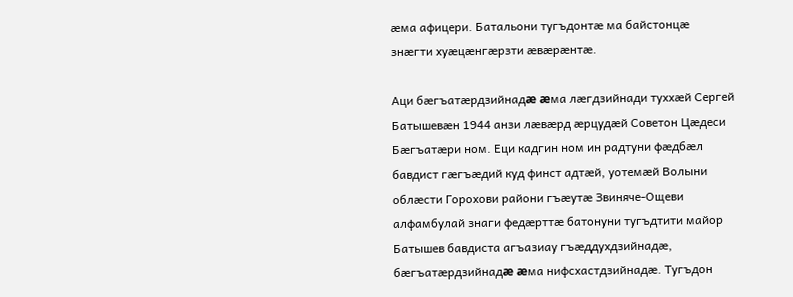æма афицери. Батальони тугъдонтæ ма байстонцæ знæгти хуæцæнгæрзти æвæрæнтæ.

Аци бæгъатæрдзийнадæ æма лæгдзийнади туххæй Сергей Батышевæн 1944 анзи лæвæрд æрцудæй Советон Цæдеси Бæгъатæри ном. Еци кадгин ном ин радтуни фæдбæл бавдист гæгъæдий куд финст адтæй, уотемæй Волыни облæсти Горохови райони гъæутæ Звиняче-Ощеви алфамбулай знаги федæрттæ батонуни тугъдтити майор Батышев бавдиста агъазиау гъæддухдзийнадæ, бæгъатæрдзийнадæ æма нифсхастдзийнадæ. Тугъдон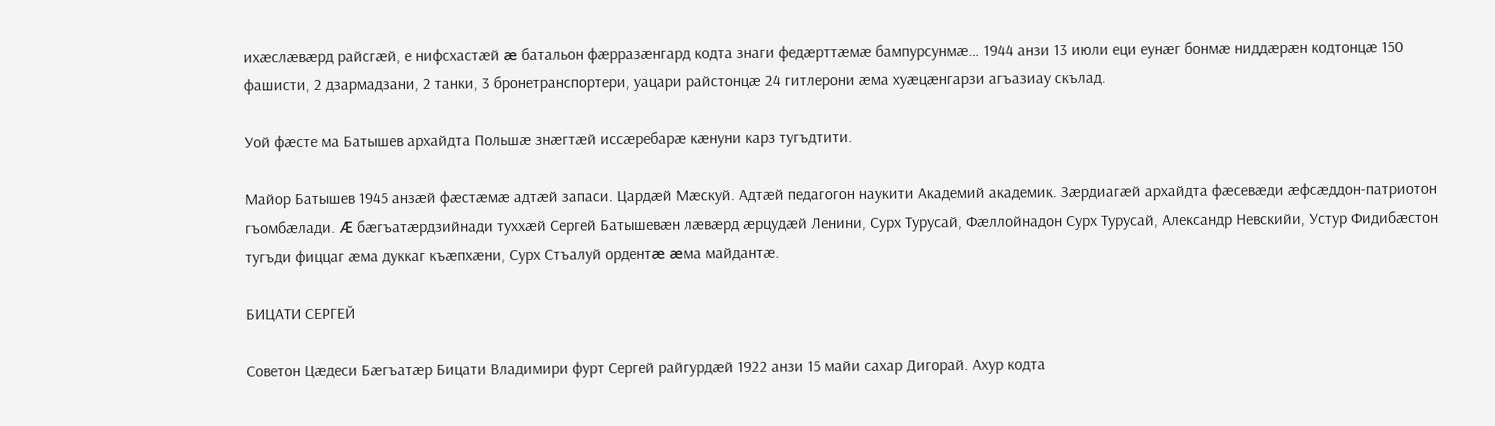ихæслæвæрд райсгæй, е нифсхастæй æ батальон фæрразæнгард кодта знаги федæрттæмæ бампурсунмæ… 1944 анзи 13 июли еци еунæг бонмæ ниддæрæн кодтонцæ 150 фашисти, 2 дзармадзани, 2 танки, 3 бронетранспортери, уацари райстонцæ 24 гитлерони æма хуæцæнгарзи агъазиау скълад.

Уой фæсте ма Батышев архайдта Польшæ знæгтæй иссæребарæ кæнуни карз тугъдтити.

Майор Батышев 1945 анзæй фæстæмæ адтæй запаси. Цардæй Мæскуй. Адтæй педагогон наукити Академий академик. Зæрдиагæй архайдта фæсевæди æфсæддон-патриотон гъомбæлади. Æ бæгъатæрдзийнади туххæй Сергей Батышевæн лæвæрд æрцудæй Ленини, Сурх Турусай, Фæллойнадон Сурх Турусай, Александр Невскийи, Устур Фидибæстон тугъди фиццаг æма дуккаг къæпхæни, Сурх Стъалуй ордентæ æма майдантæ.

БИЦАТИ СЕРГЕЙ

Советон Цæдеси Бæгъатæр Бицати Владимири фурт Сергей райгурдæй 1922 анзи 15 майи сахар Дигорай. Ахур кодта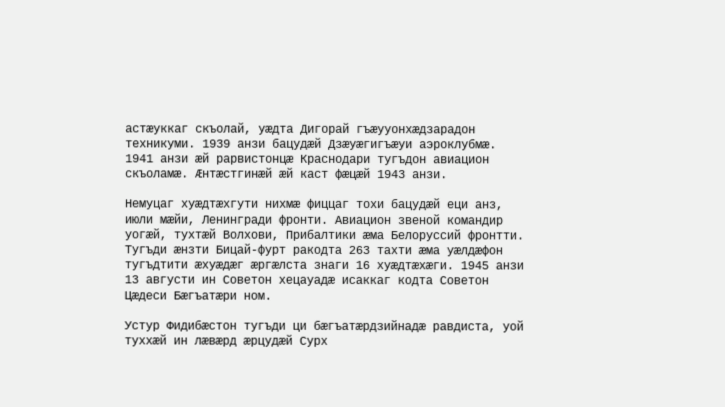астæуккаг скъолай, уæдта Дигорай гъæууонхæдзарадон техникуми. 1939 анзи бацудæй Дзæуæгигъæуи аэроклубмæ. 1941 анзи æй рарвистонцæ Краснодари тугъдон авиацион скъоламæ. Æнтæстгинæй æй каст фæцæй 1943 анзи.

Немуцаг хуæдтæхгути нихмæ фиццаг тохи бацудæй еци анз, июли мæйи, Ленингради фронти. Авиацион звеной командир уогæй, тухтæй Волхови, Прибалтики æма Белоруссий фронтти. Тугъди æнзти Бицай-фурт ракодта 263 тахти æма уæлдæфон тугъдтити æхуæдæг æргæлста знаги 16 хуæдтæхæги. 1945 анзи 13 августи ин Советон хецауадæ исаккаг кодта Советон Цæдеси Бæгъатæри ном.

Устур Фидибæстон тугъди ци бæгъатæрдзийнадæ равдиста, уой туххæй ин лæвæрд æрцудæй Сурх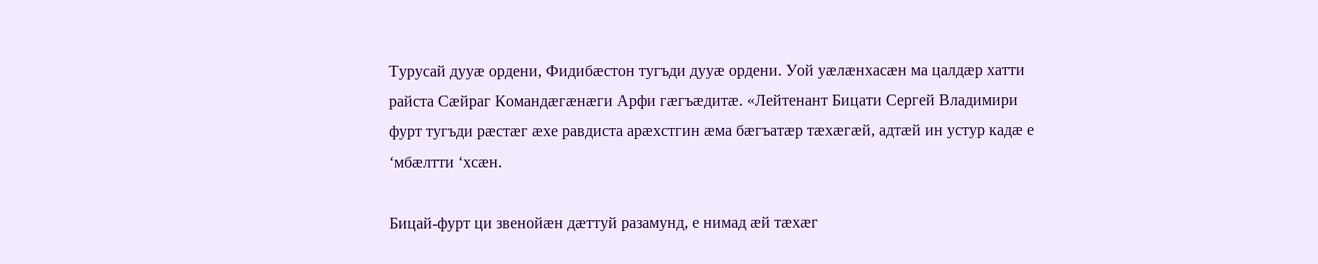Турусай дууæ ордени, Фидибæстон тугъди дууæ ордени. Уой уæлæнхасæн ма цалдæр хатти райста Сæйраг Командæгæнæги Арфи гæгъæдитæ. «Лейтенант Бицати Сергей Владимири фурт тугъди рæстæг æхе равдиста арæхстгин æма бæгъатæр тæхæгæй, адтæй ин устур кадæ е ‘мбæлтти ‘хсæн.

Бицай-фурт ци звенойæн дæттуй разамунд, е нимад æй тæхæг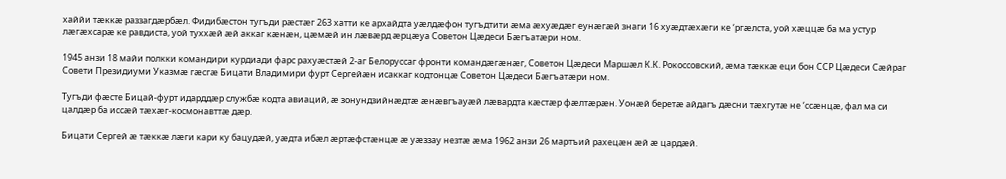хаййи тæккæ раззагдæрбæл. Фидибæстон тугъди рæстæг 263 хатти ке архайдта уæлдæфон тугъдтити æма æхуæдæг еунæгæй знаги 16 хуæдтæхæги ке ‘ргæлста, уой хæццæ ба ма устур лæгæхсарæ ке равдиста, уой туххæй æй аккаг кæнæн, цæмæй ин лæвæрд æрцæуа Советон Цæдеси Бæгъатæри ном.

1945 анзи 18 майи полкки командири курдиади фарс рахуæстæй 2-аг Белоруссаг фронти командæгæнæг, Советон Цæдеси Маршæл К.К. Рокоссовский, æма тæккæ еци бон ССР Цæдеси Сæйраг Совети Президиуми Указмæ гæсгæ Бицати Владимири фурт Сергейæн исаккаг кодтонцæ Советон Цæдеси Бæгъатæри ном.

Тугъди фæсте Бицай-фурт идарддæр службæ кодта авиаций, æ зонундзийнæдтæ æнæвгъауæй лæвардта кæстæр фæлтæрæн. Уонæй беретæ айдагъ дæсни тæхгутæ не ‘ссæнцæ, фал ма си цалдæр ба иссæй тæхæг-космонавттæ дæр.

Бицати Сергей æ тæккæ лæги кари ку бацудæй, уæдта ибæл æртæфстæнцæ æ уæззау незтæ æма 1962 анзи 26 мартъий рахецæн æй æ цардæй.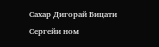Сахар Дигорай Бицати Сергейи ном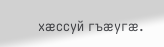хæссуй гъæугæ.